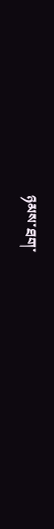ཉམས་ཐག་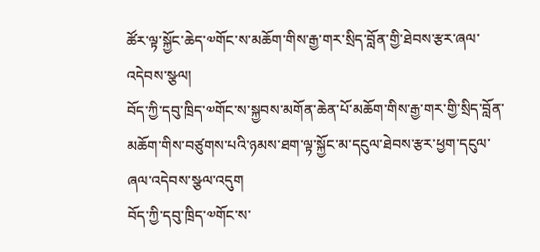ཚོར་ལྟ་སྐྱོང་ཆེད་༧གོང་ས་མཆོག་གིས་རྒྱ་གར་སྲིད་བློན་གྱི་ཐེབས་རྩར་ཞལ་འདེབས་སྩལ།
བོད་ཀྱི་དབུ་ཁྲིད་༧གོང་ས་སྐྱབས་མགོན་ཆེན་པོ་མཆོག་གིས་རྒྱ་གར་གྱི་སྲིད་བློན་མཆོག་གིས་བཙུགས་པའི་ཉམས་ཐག་ལྟ་སྐྱོང་མ་དངུལ་ཐེབས་རྩར་ཕྱག་དངུལ་ཞལ་འདེབས་སྩལ་འདུག
བོད་ཀྱི་དབུ་ཁྲིད་༧གོང་ས་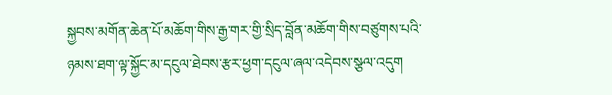སྐྱབས་མགོན་ཆེན་པོ་མཆོག་གིས་རྒྱ་གར་གྱི་སྲིད་བློན་མཆོག་གིས་བཙུགས་པའི་ཉམས་ཐག་ལྟ་སྐྱོང་མ་དངུལ་ཐེབས་རྩར་ཕྱག་དངུལ་ཞལ་འདེབས་སྩལ་འདུག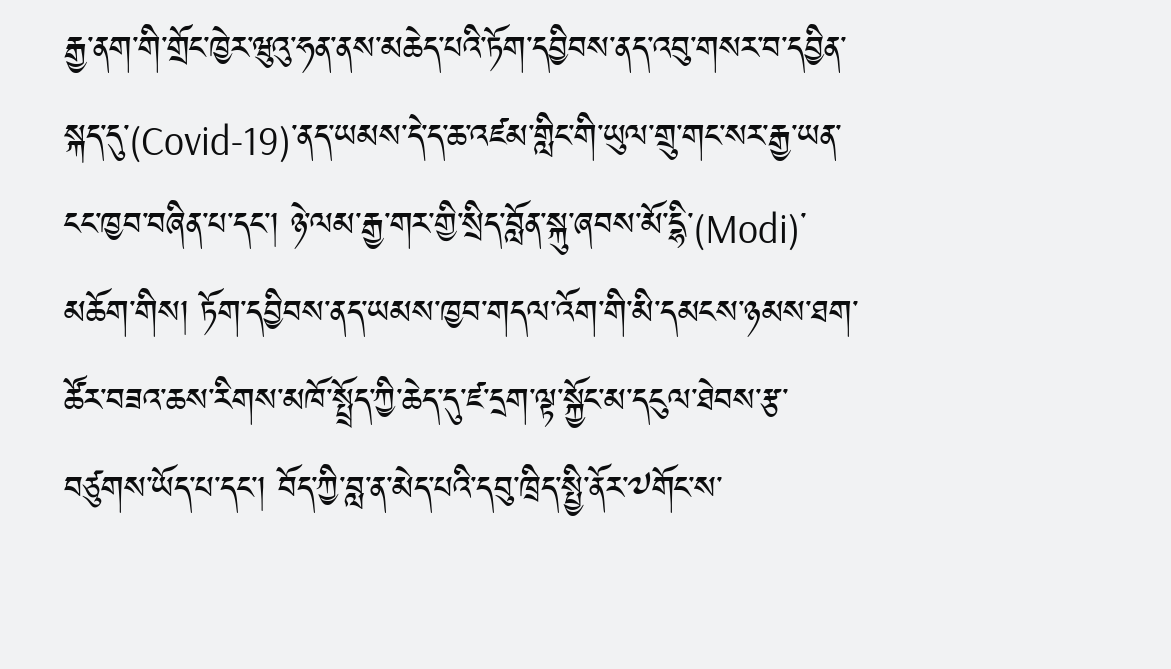རྒྱ་ནག་གི་གྲོང་ཁྱེར་ཝུའུ་ཧན་ནས་མཆེད་པའི་ཏོག་དབྱིབས་ནད་འབུ་གསར་བ་དབྱིན་སྐད་དུ་(Covid-19)་ནད་ཡམས་དེ་ད་ཆ་འཛམ་གླིང་གི་ཡུལ་གྲུ་གང་སར་རྒྱ་ཡན་ངང་ཁྱབ་བཞིན་པ་དང་། ཉེ་ལམ་རྒྱ་གར་གྱི་སྲིད་བློན་སྐུ་ཞབས་མོ་དྷི་(Modi)་མཆོག་གིས། ཏོག་དབྱིབས་ནད་ཡམས་ཁྱབ་གདལ་འོག་གི་མི་དམངས་ཉམས་ཐག་ཚོར་བཟའ་ཆས་རིགས་མཁོ་སྤྲོད་ཀྱི་ཆེད་དུ་ཛ་དྲག་ལྟ་སྐྱོང་མ་དངུལ་ཐེབས་རྩ་བཙུགས་ཡོད་པ་དང་། བོད་ཀྱི་བླ་ན་མེད་པའི་དབུ་ཁྲིད་སྤྱི་ནོར་༧གོང་ས་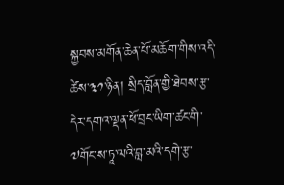སྐྱབས་མགོན་ཆེན་པོ་མཆོག་གིས་འདི་ཚེས་༣༡་ཉིན། སྲིད་བློན་གྱི་ཐེབས་རྩ་དེར་དགའ་ལྡན་ཕོ་བྲང་ཡིག་ཚང་གི་༧གོང་ས་ཏཱ་ལའི་བླ་མའི་དགེ་རྩ་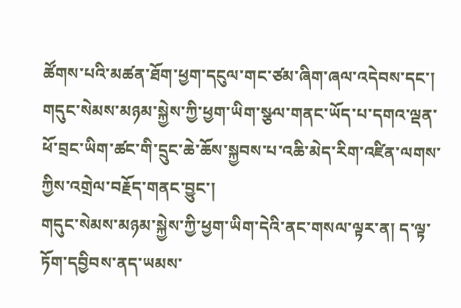ཚོགས་པའི་མཚན་ཐོག་ཕྱག་དངུལ་གང་ཙམ་ཞིག་ཞལ་འདེབས་དང་། གདུང་སེམས་མཉམ་སྐྱེས་ཀྱི་ཕྱག་ཡིག་སྩལ་གནང་ཡོད་པ་དགའ་ལྡན་ཕོ་བྲང་ཡིག་ཚང་གི་དྲུང་ཆེ་ཆོས་སྐྱབས་པ་འཆི་མེད་རིག་འཛིན་ལགས་ཀྱིས་འགྲེལ་བརྗོད་གནང་བྱུང་།
གདུང་སེམས་མཉམ་སྐྱེས་ཀྱི་ཕྱག་ཡིག་དེའི་ནང་གསལ་ལྟར་ན། ད་ལྟ་ཏོག་དབྱིབས་ནད་ཡམས་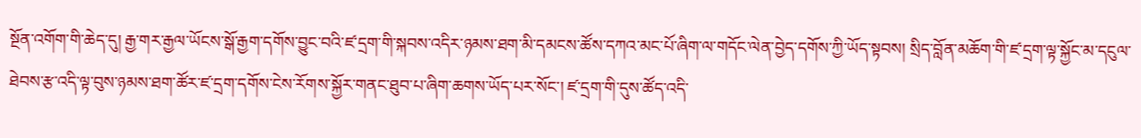སྔོན་འགོག་གི་ཆེད་དུ། རྒྱ་གར་རྒྱལ་ཡོངས་སྒོ་རྒྱག་དགོས་བྱུང་བའི་ཛ་དྲག་གི་སྐབས་འདིར་ཉམས་ཐག་མི་དམངས་ཚོས་དཀའ་མང་པོ་ཞིག་ལ་གདོང་ལེན་བྱེད་དགོས་ཀྱི་ཡོད་སྟབས། སྲིད་བློན་མཆོག་གི་ཛ་དྲག་ལྟ་སྐྱོང་མ་དངུལ་ཐེབས་རྩ་འདི་ལྟ་བུས་ཉམས་ཐག་ཚོར་ཛ་དྲག་དགོས་ངེས་རོགས་སྐྱོར་གནང་ཐུབ་པ་ཞིག་ཆགས་ཡོད་པར་སོང་། ཛ་དྲག་གི་དུས་ཚོད་འདི་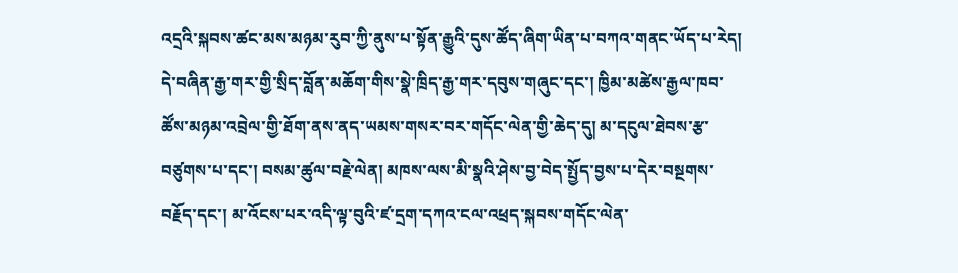འདྲའི་སྐབས་ཚང་མས་མཉམ་རུབ་ཀྱི་ནུས་པ་སྟོན་རྒྱུའི་དུས་ཚོད་ཞིག་ཡིན་པ་བཀའ་གནང་ཡོད་པ་རེད།
དེ་བཞིན་རྒྱ་གར་གྱི་སྲིད་བློན་མཆོག་གིས་སྣེ་ཁྲིད་རྒྱ་གར་དབུས་གཞུང་དང་། ཁྱིམ་མཚེས་རྒྱལ་ཁབ་ཚོས་མཉམ་འབྲེལ་གྱི་ཐོག་ནས་ནད་ཡམས་གསར་བར་གདོང་ལེན་གྱི་ཆེད་དུ། མ་དངུལ་ཐེབས་རྩ་བཙུགས་པ་དང་། བསམ་ཚུལ་བརྗེ་ལེན། མཁས་ལས་མི་སྣའི་ཤེས་བྱ་བེད་སྤྱོད་བྱས་པ་དེར་བསྔགས་བརྗོད་དང་། མ་འོངས་པར་འདི་ལྟ་བུའི་ཛ་དྲག་དཀའ་ངལ་འཕྲད་སྐབས་གདོང་ལེན་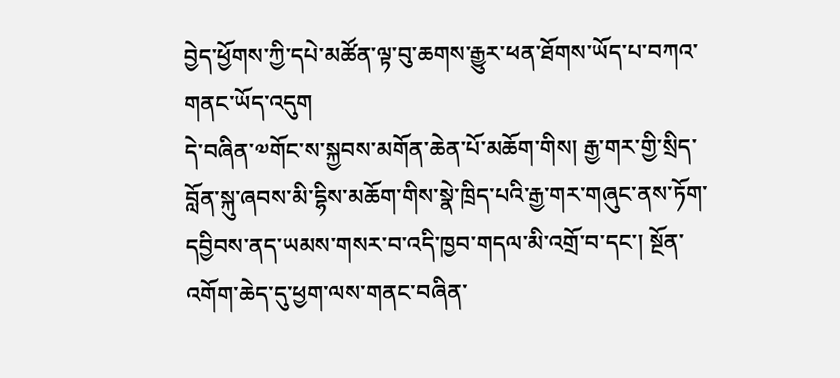བྱེད་ཕྱོགས་ཀྱི་དཔེ་མཚོན་ལྟ་བུ་ཆགས་རྒྱུར་ཕན་ཐོགས་ཡོད་པ་བཀའ་གནང་ཡོད་འདུག
དེ་བཞིན་༧གོང་ས་སྐྱབས་མགོན་ཆེན་པོ་མཆོག་གིས། རྒྱ་གར་གྱི་སྲིད་བློན་སྐུ་ཞབས་མི་དྷིས་མཆོག་གིས་སྣེ་ཁྲིད་པའི་རྒྱ་གར་གཞུང་ནས་ཏོག་དབྱིབས་ནད་ཡམས་གསར་བ་འདི་ཁྱབ་གདལ་མི་འགྲོ་བ་དང་། སྔོན་འགོག་ཆེད་དུ་ཕྱག་ལས་གནང་བཞིན་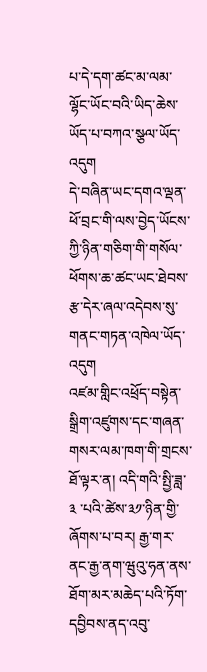པ་དེ་དག་ཚང་མ་ལམ་ལྷོང་ཡོང་བའི་ཡིད་ཆེས་ཡོད་པ་བཀའ་སྩལ་ཡོད་འདུག
དེ་བཞིན་ཡང་དགའ་ལྡན་ཕོ་བྲང་གི་ལས་བྱེད་ཡོངས་ཀྱི་ཉིན་གཅིག་གི་གསོལ་ཕོགས་ཆ་ཚང་ཡང་ཐེབས་རྩ་དེར་ཞལ་འདེབས་སུ་གནང་གཏན་འཁེལ་ཡོད་འདུག
འཛམ་གླིང་འཕྲོད་བསྟེན་སྒྲིག་འཛུགས་དང་གཞན་གསར་ལམ་ཁག་གི་གྲངས་ཐོ་ལྟར་ན། འདི་གའི་སྤྱི་ཟླ་ ༣ ་པའི་ཚེས་༣༡་ཉིན་གྱི་ཞོགས་པ་བར། རྒྱ་གར་ནང་རྒྱ་ནག་ཝུའུ་ཧན་ནས་ཐོག་མར་མཆེད་པའི་ཏོག་དབྱིབས་ནད་འབུ་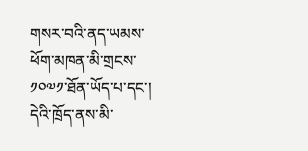གསར་བའི་ནད་ཡམས་ཕོག་མཁན་མི་གྲངས་༡༠༧༡་ཐོན་ཡོད་པ་དང་། དེའི་ཁྲོད་ནས་མི་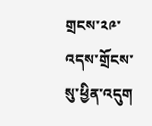གྲངས་༢༩་འདས་གྲོངས་སུ་ཕྱིན་འདུག